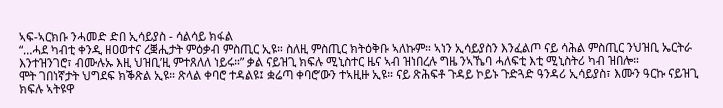ኣፍ-ኣርክቡ ንሓመድ ድበ ኢሳይያስ - ሳልሳይ ክፋል
“…ሓደ ካብቲ ቀንዲ ዘዐወተና ረቛሒታት ምዕቃብ ምስጢር ኢዩ። ስለዚ ምስጢር ክትዕቅቡ ኣለኩም። ኣነን ኢሳይያስን እንፈልጦ ናይ ሳሕል ምስጢር ንህዝቢ ኤርትራ እንተዝንገሮ፣ ብሙሉኡ እዚ ህዝቢ’ዚ ምተጸለለ ነይሩ።” ቃል ናይዝጊ ክፍሉ ሚኒስተር ዜና ኣብ ዝነበረሉ ግዜ ንኣኼባ ሓለፍቲ እቲ ሚኒስትሪ ካብ ዝበሎ።
ሞት ገበነኛታት ህግደፍ ክቕጽል ኢዩ። ጽላል ቀባሮ ተዳልዩ፤ ቋሬጣ ቀባሮ’ውን ተኣዚዙ ኢዩ። ናይ ጽሕፍቶ ጉዳይ ኮይኑ ጉድጓድ ዓንዳሪ ኢሳይያስ፣ እሙን ዓርኩ ናይዝጊ ክፍሉ ኣትዩዋ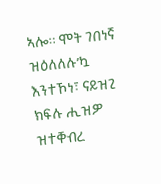ኣሎ። ሞት ገበነኛ ዝዕለለሉ’ኳ እንተኾነ፣ ናይዝጊ ክፍሉ ሒዝዎ ዝተቐብረ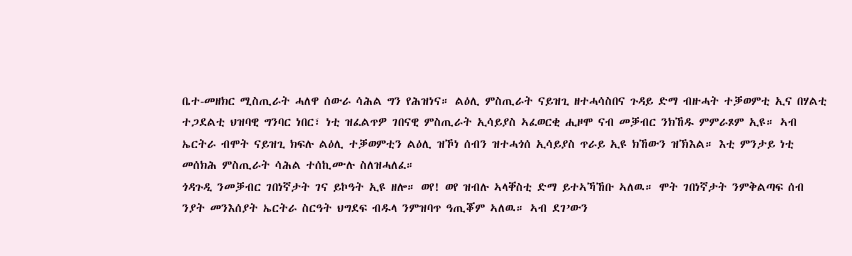ቤተ-መዘክር ሚስጢራት ሓለዋ ሰውራ ሳሕል ግን የሕዝነና። ልዕሊ ምስጢራት ናይዝጊ ዘተሓሳስበና ጉዳይ ድማ ብዙሓት ተቓወምቲ ኢና በሃልቲ ተጋደልቲ ህዝባዊ ግንባር ነበር፣ ነቲ ዝፈልጥዎ ገበናዊ ምስጢራት ኢሳይያስ ኣፈወርቂ ሒዞሞ ናብ መቓብር ንክኸዱ ምምራጾም ኢዩ። ኣብ ኤርትራ ብሞት ናይዝጊ ክፍሉ ልዕሊ ተቓወምቲን ልዕሊ ዝኾነ ሰብን ዝተሓጎሰ ኢሳይያስ ጥራይ ኢዩ ክኸውን ዝኽእል። እቲ ምንታይ ነቲ መሰክሕ ምስጢራት ሳሕል ተሰኪሙሉ ስለዝሓለፈ።
ጎዳጉዲ ንመቓብር ገበነኛታት ገና ይኮዓት ኢዩ ዘሎ። ወየ! ወየ ዝብሉ ኣላቐስቲ ድማ ይተኣኻኸቡ ኣለዉ። ሞት ገበነኛታት ንምቅልጣፍ ሰብ ንያት መንእሰያት ኤርትራ ስርዓት ህግደፍ ብዱላ ንምዝባጥ ዓጢቖም ኣለዉ። ኣብ ደገ’ውን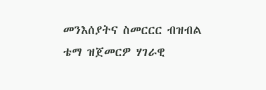መንእሰያትና ስመርርር ብዝብል ቴማ ዝጀመርዎ ሃገራዊ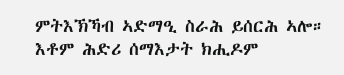ምትእኽኻብ ኣድማዒ ስራሕ ይሰርሕ ኣሎ።
እቶም ሕድሪ ሰማእታት ክሒዶም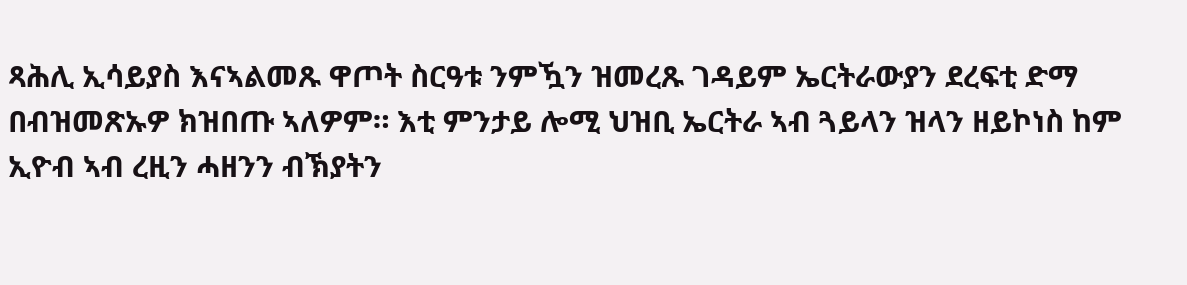ጻሕሊ ኢሳይያስ እናኣልመጹ ዋጦት ስርዓቱ ንምዃን ዝመረጹ ገዳይም ኤርትራውያን ደረፍቲ ድማ በብዝመጽኡዎ ክዝበጡ ኣለዎም። እቲ ምንታይ ሎሚ ህዝቢ ኤርትራ ኣብ ጓይላን ዝላን ዘይኮነስ ከም ኢዮብ ኣብ ረዚን ሓዘንን ብኽያትን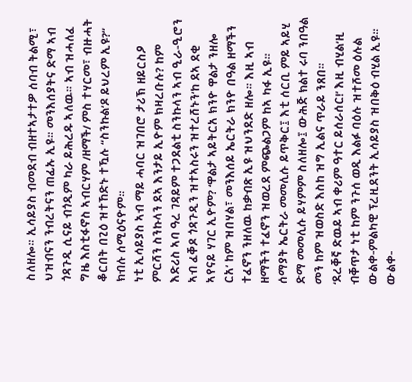ስለዘሎ። ኢሳይያስ ብመደብ ብዘተኣታተዎ ሰባብ ትልሚ፣ ህዝብናን ንብረትናን ጠፊኡ ኢዩ። መንእሰያትና ድማ ኣብ ጎዳጉዲ ሲናይ ብጎዲም ካራ ይሕረዱ ኣለዉ። ኣብ ዝሓለፈ ግዜ እስቲፋኖስ ኣብርሃም /ዘማች/ ምስ ተሃርመ፣ ብዙሓት ቆርበት በጊዕ ዝተኸድኑ ተዃሉ “ስንኩል’ዶ ይህረም ኢዩ?” ክብሉ ሰሚዕናዮም።
ነቲ ኢሳይያስ ኣብ ማይ ሓባር ዝገበሮ ታሪኽ ዘይርስዖ ምርሻን ስንኩላን ደኣ እንታይ ኢዮም ክዛረቡሉ? ከም እድሪስ ኣባ ዓረ ገዳይም ተጋደልቲ ስንኩላን ኣብ ዒራ-ዒሮን ኣብ ፈቐዶ ጎዳጉዲን ዝተኣስሩን ዝተረሸኑን’ከ ደኣ ደቂ ኣየናይ ሃገር ኢዮም? ‘ዋልታ ኣይትርአ ክንዮ ዋልታ ንዘሎ ርአ’ ከም ዝበሃል፣ መንእሰይ ኤርትራ ክንዮ በዓል ዘማችን ተፈኖን ንዘለዉ ከቃብጽ ኢዩ ዝህንደድ ዘሎ። እዚ ኣብ ዘማችን ተፈኖን ዝወረደ ምጭልጋም ከኣ ካፋ ኢዩ። ሰማያት ኤርትራ መመሊሱ ይጥቅር፤ እቲ ሰርቢ ምይ ኣይሂ ድማ መመሊሱ ይሃምም ስለዘሎ፤ ውሕጅ ክልተ ሩባ ንበዓል መን ከም ዝወስድ እስከ ዝግ ኢልና ጥራይ ንጸበ።
‘ደረቐኛ ድዉይ ኣብ ቀሪም ዓተር ይሰራሰር!’ እዚ ብሂል’ዚ ብቐጥታ ነቲ ከም ንጉሰ ወዲ እልፉ ባዕሉ ዝተሾመ ዕሉል ውልቀ-ምልካዊ ፕረዚደንት ኢሳይያስ ዝበቅዕ ብሂል ኢዩ። ውልቀ-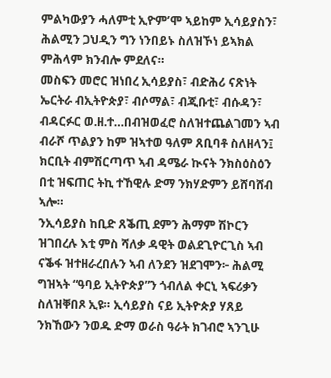ምልካውያን ሓለምቲ ኢዮም’ሞ ኣይከም ኢሳይያስን፣ ሕልሚን ጋህዲን ግን ነንበይኑ ስለዝኾነ ይኣክል ምሕላም ክንብሎ ምደለና።
መስፍን መሮር ዝነበረ ኢሳይያስ፣ ብድሕሪ ናጽነት ኤርትራ ብኢትዮጵያ፣ ብሶማል፣ ብጂቡቲ፣ ብሱዳን፣ ብዳርፉር ወ.ዘ.ተ…በብዝወፈሮ ስለዝተጨልገመን ኣብ ብራሾ ጥልያን ከም ዝኣተወ ዓለም ጸቢባቶ ስለዘላን፤ ክርቢት ብምሽርጣጥ ኣብ ዳሜራ ኲናት ንክስዕስዕን በቲ ዝፍጠር ትኪ ተኸዊሉ ድማ ንክሃድምን ይሸባሸብ ኣሎ።
ንኢሳይያስ ከቢድ ጸቕጢ ደምን ሕማም ሽኮርን ዝገበረሉ እቲ ምስ ሻለቃ ዳዊት ወልደጊዮርጊስ ኣብ ናቕፋ ዝተዘራረበሉን ኣብ ለንደን ዝደገሞን፦ ሕልሚ ግዝኣት “ዓባይ ኢትዮጵያ”ን ጎብለል ቀርኒ ኣፍሪቃን ስለዝቐበጾ ኢዩ። ኢሳይያስ ናይ ኢትዮጵያ ሃጸይ ንክኸውን ንወዱ ድማ ወራስ ዓራት ክገብሮ ኣንጊሁ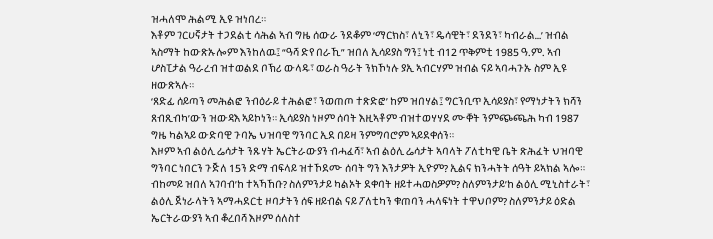ዝሓለሞ ሕልሚ ኢዩ ዝነበረ።
እቶም ገርሀኛታት ተጋደልቲ ሳሕል ኣብ ግዜ ሰውራ ንደቆም ‘ማርክስ፣ ለኒን፣ ዴሳዊት፣ ደንደን፣ ካብራል…’ ዝብል ኣስማት ከውጽኡሎም እንከለዉ፤ “ዓሻ ድየ በራኺ” ዝበለ ኢሳይያስ ግን፤ ነቲ ብ12 ጥቅምቲ 1985 ዓ.ም. ኣብ ሆስፒታል ዓራረብ ዝተወልደ ቦኽሪ ውላዱ፣ ወራስ ዓራት ንክኾነሉ ያኢ ኣብርሃም ዝብል ናይ ኣባሓጉኡ ስም ኢዩ ዘውጽኣሉ።
‘ጸድፊ ሰይጣን መሕልፎ ንብዕራይ ተሕልፎ፣ ንወጠጦ ተጽድፎ’ ከም ዝበሃል፤ ግርንቢጥ ኢሳይያስ፣ የማነታትን ክሻን ጸብጺብካ’ውን ዝውዳእ ኣይኮነን። ኢሳይያስ ነዞም ሰባት እዚኣቶም ብዝተወሃሃደ ሙቐት ንምጭጫሕ ካብ 1987 ግዜ ካልኣይ ውድባዊ ጉባኤ ህዝባዊ ግንባር ኢደ በይዛ ንምግባሮም ኣይደቀሰን።
እዞም ኣብ ልዕሊ ሬሳታት ንጹሃት ኤርትራውያን ብሓፈሻ፣ ኣብ ልዕሊ ሬሳታት ኣባላት ፖለቲካዊ ቤት ጽሕፈት ህዝባዊ ግንባር ነበርን ጉጅለ 15ን ድማ ብፍላይ ዝተኾደሙ ሰባት ግን እንታዎት ኢዮም? ኢልና ክንሓትት ሰዓት ይኣክል ኣሎ። ብከመይ ዝበለ ኣገባብ’ከ ተኣኻኸቡ? ስለምንታይ ካልኦት ደቀባት ዘይተሓወስዎም? ስለምንታይ’ከ ልዕሊ ሚኒስተራት፣ ልዕሊ ጀነራላትን ኣማሓደርቲ ዞባታትን ሰፍ ዘይብል ናይ ፖለቲካን ቁጠባን ሓላፍነት ተዋህቦም? ስለምንታይ ዕድል ኤርትራውያን ኣብ ቆረበሻ እዞም ሰለስተ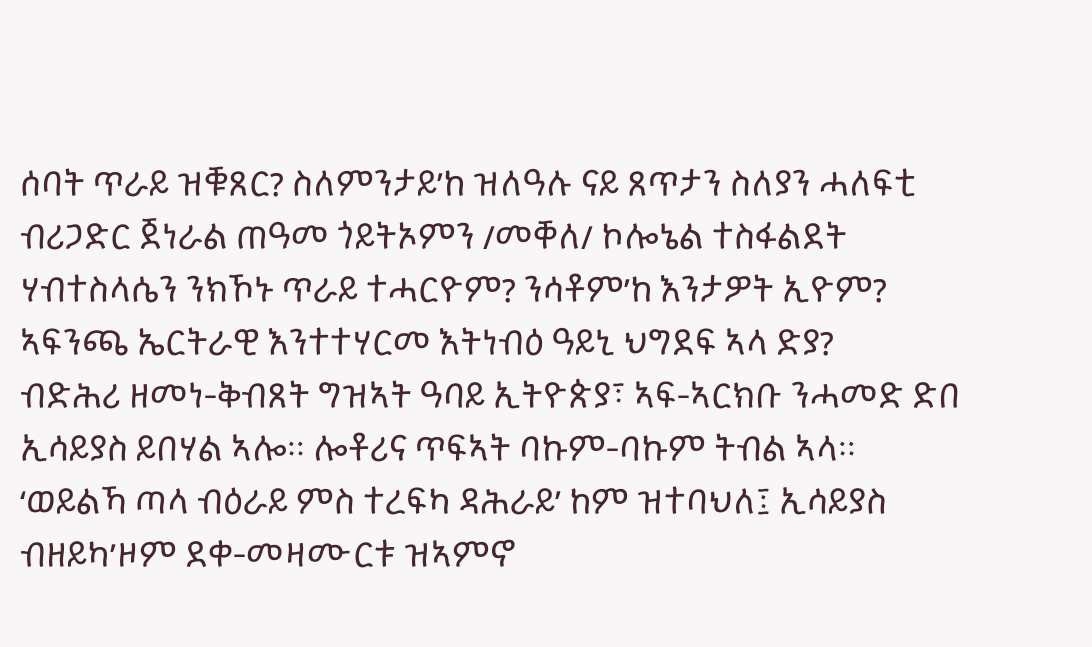ሰባት ጥራይ ዝቑጸር? ስለምንታይ’ከ ዝለዓሉ ናይ ጸጥታን ስለያን ሓለፍቲ ብሪጋድር ጀነራል ጠዓመ ጎይትኦምን /መቐለ/ ኮሎኔል ተስፋልደት ሃብተስላሴን ንክኾኑ ጥራይ ተሓርዮም? ንሳቶም’ከ እንታዎት ኢዮም? ኣፍንጫ ኤርትራዊ እንተተሃርመ እትነብዕ ዓይኒ ህግደፍ ኣላ ድያ?
ብድሕሪ ዘመነ-ቅብጸት ግዝኣት ዓባይ ኢትዮጵያ፣ ኣፍ-ኣርክቡ ንሓመድ ድበ ኢሳይያስ ይበሃል ኣሎ። ሎቶሪና ጥፍኣት ባኩም-ባኩም ትብል ኣላ። ‘ወይልኻ ጣላ ብዕራይ ምስ ተረፍካ ዳሕራይ’ ከም ዝተባህለ፤ ኢሳይያስ ብዘይካ’ዞም ደቀ-መዛሙርቱ ዝኣምኖ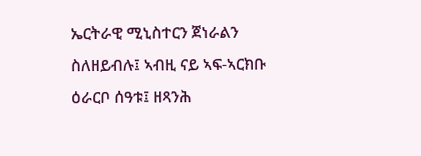ኤርትራዊ ሚኒስተርን ጀነራልን ስለዘይብሉ፤ ኣብዚ ናይ ኣፍ-ኣርክቡ ዕራርቦ ሰዓቱ፤ ዘጻንሕ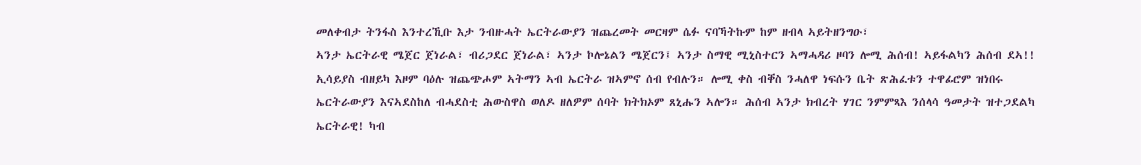መለቀብታ ትንፋስ እንተረኺቡ እታ ንብዙሓት ኤርትራውያን ዝጨረመት መርዛም ሴፉ ናባኻትኩም ከም ዘብላ ኣይትዘንግዑ፣
ኣንታ ኤርትራዊ ሜጀር ጀነራል፣ ብሪጋደር ጀነራል፣ ኣንታ ኮሎኔልን ሜጀርን፤ ኣንታ ስማዊ ሚኒስተርን ኣማሓዳሪ ዞባን ሎሚ ሕሰብ! ኣይፋልካን ሕሰብ ደኣ!! ኢሳይያስ ብዘይካ እዞም ባዕሉ ዝጨጭሖም ኣትማን ኣብ ኤርትራ ዝኣምኖ ሰብ የብሉን። ሎሚ ቀስ ብቐስ ንሓለዋ ነፍሱን ቤት ጽሕፈቱን ተዋፊሮም ዝነበሩ ኤርትራውያን እናኣደስከለ ብሓደስቲ ሕውስዋስ ወለዶ ዘለዎም ሰባት ክትክኦም ጸኒሑን ኣሎን። ሕሰብ ኣንታ ክብረት ሃገር ንምምጻእ ንሰላሳ ዓመታት ዝተጋደልካ ኤርትራዊ! ካብ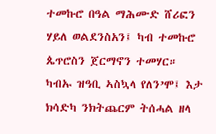ተመኩሮ በዓል ማሕሙድ ሸሪፎን ሃይለ ወልደንስአን፤ ካብ ተመኩሮ ጴጥሮስን ጀርማኖን ተመሃር። ካብኡ ዝዓቢ ኣስኳላ የለን’ሞ፤ እታ ክሳድካ ንክትጨርም ትሰሓል ዘላ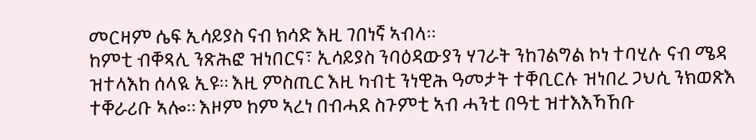መርዛም ሴፍ ኢሳይያስ ናብ ክሳድ እዚ ገበነኛ ኣብላ።
ከምቲ ብቐጻሊ ንጽሕፎ ዝነበርና፣ ኢሳይያስ ንባዕዳውያን ሃገራት ንከገልግል ኮነ ተባሂሉ ናብ ሜዳ ዝተላእከ ሰላዪ ኢዩ። እዚ ምስጢር እዚ ካብቲ ንነዊሕ ዓመታት ተቐቢርሉ ዝነበረ ጋህሲ ንክወጽእ ተቐራሪቡ ኣሎ። እዞም ከም ኣረነ በብሓደ ስጉምቲ ኣብ ሓንቲ በዓቲ ዝተእእኻኸቡ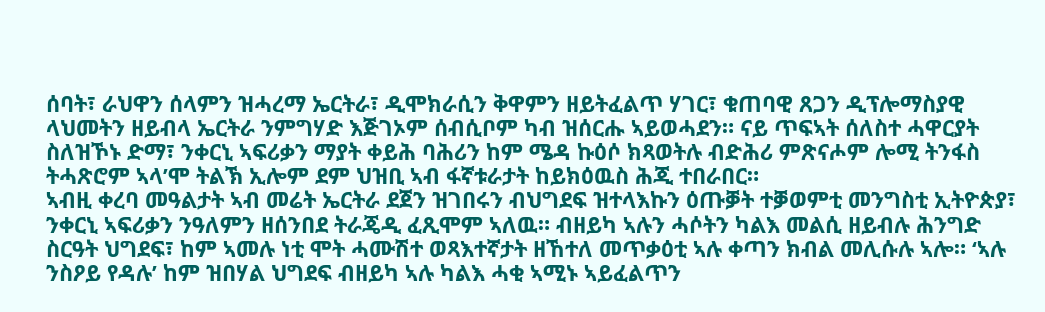ሰባት፣ ራህዋን ሰላምን ዝሓረማ ኤርትራ፣ ዲሞክራሲን ቅዋምን ዘይትፈልጥ ሃገር፣ ቁጠባዊ ጸጋን ዲፕሎማስያዊ ላህመትን ዘይብላ ኤርትራ ንምግሃድ እጅገኦም ሰብሲቦም ካብ ዝሰርሑ ኣይወሓደን። ናይ ጥፍኣት ሰለስተ ሓዋርያት ስለዝኾኑ ድማ፣ ንቀርኒ ኣፍሪቃን ማያት ቀይሕ ባሕሪን ከም ሜዳ ኩዕሶ ክጻወትሉ ብድሕሪ ምጽናሖም ሎሚ ትንፋስ ትሓጽሮም ኣላ’ሞ ትልኽ ኢሎም ደም ህዝቢ ኣብ ፋኛቱራታት ከይክዕዉስ ሕጂ ተበራበር።
ኣብዚ ቀረባ መዓልታት ኣብ መሬት ኤርትራ ደጀን ዝገበሩን ብህግደፍ ዝተላእኩን ዕጡቓት ተቓወምቲ መንግስቲ ኢትዮጵያ፣ ንቀርኒ ኣፍሪቃን ንዓለምን ዘሰንበደ ትራጄዲ ፈጺሞም ኣለዉ። ብዘይካ ኣሉን ሓሶትን ካልእ መልሲ ዘይብሉ ሕንግድ ስርዓት ህግደፍ፣ ከም ኣመሉ ነቲ ሞት ሓሙሽተ ወጻእተኛታት ዘኸተለ መጥቃዕቲ ኣሉ ቀጣን ክብል መሊሱሉ ኣሎ። ‘ኣሉ ንስዖይ የዳሉ’ ከም ዝበሃል ህግደፍ ብዘይካ ኣሉ ካልእ ሓቂ ኣሚኑ ኣይፈልጥን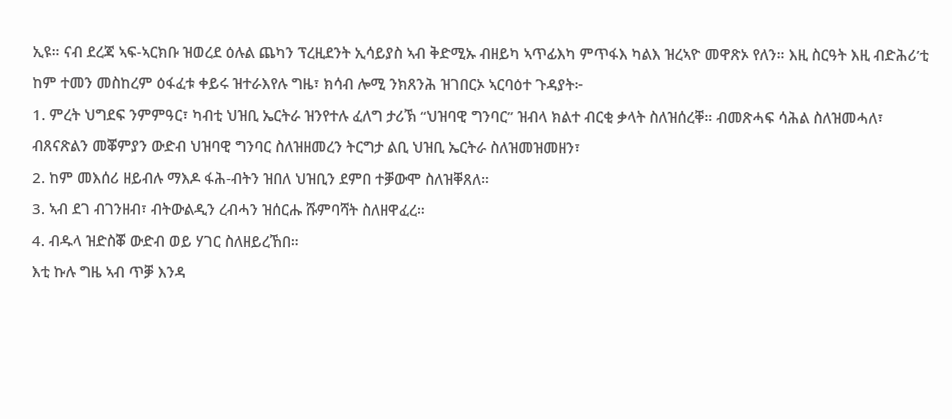ኢዩ። ናብ ደረጃ ኣፍ-ኣርክቡ ዝወረደ ዕሉል ጨካን ፕረዚደንት ኢሳይያስ ኣብ ቅድሚኡ ብዘይካ ኣጥፊእካ ምጥፋእ ካልእ ዝረኣዮ መዋጽኦ የለን። እዚ ስርዓት እዚ ብድሕሪ’ቲ ከም ተመን መስከረም ዕፋፈቱ ቀይሩ ዝተራእየሉ ግዜ፣ ክሳብ ሎሚ ንክጸንሕ ዝገበርኦ ኣርባዕተ ጉዳያት፦
1. ምረት ህግደፍ ንምምዓር፣ ካብቲ ህዝቢ ኤርትራ ዝንየተሉ ፈለግ ታሪኽ “ህዝባዊ ግንባር” ዝብላ ክልተ ብርቂ ቃላት ስለዝሰረቐ። ብመጽሓፍ ሳሕል ስለዝመሓለ፣ ብጸናጽልን መቖምያን ውድብ ህዝባዊ ግንባር ስለዝዘመረን ትርግታ ልቢ ህዝቢ ኤርትራ ስለዝመዝመዘን፣
2. ከም መእሰሪ ዘይብሉ ማእዶ ፋሕ-ብትን ዝበለ ህዝቢን ደምበ ተቓውሞ ስለዝቐጸለ።
3. ኣብ ደገ ብገንዘብ፣ ብትውልዲን ረብሓን ዝሰርሑ ሹምባሻት ስለዘዋፈረ።
4. ብዱላ ዝድስቖ ውድብ ወይ ሃገር ስለዘይረኸበ።
እቲ ኩሉ ግዜ ኣብ ጥቓ እንዳ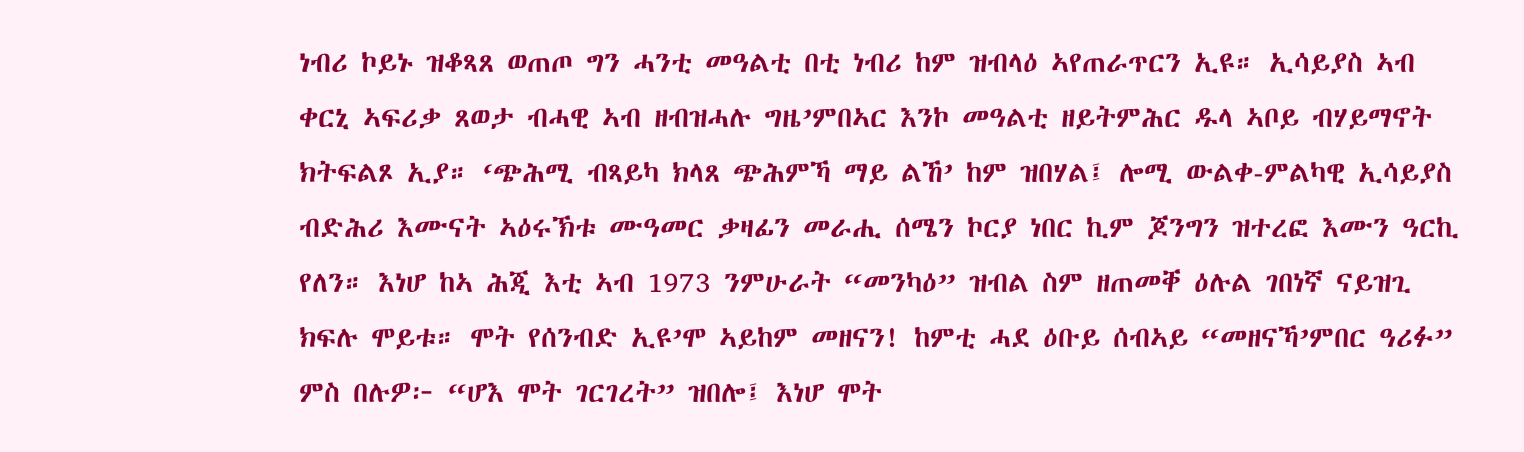ነብሪ ኮይኑ ዝቆጻጸ ወጠጦ ግን ሓንቲ መዓልቲ በቲ ነብሪ ከም ዝብላዕ ኣየጠራጥርን ኢዩ። ኢሳይያስ ኣብ ቀርኒ ኣፍሪቃ ጸወታ ብሓዊ ኣብ ዘብዝሓሉ ግዜ’ምበኣር እንኮ መዓልቲ ዘይትምሕር ዱላ ኣቦይ ብሃይማኖት ክትፍልጾ ኢያ። ‘ጭሕሚ ብጻይካ ክላጸ ጭሕምኻ ማይ ልኸ’ ከም ዝበሃል፤ ሎሚ ውልቀ-ምልካዊ ኢሳይያስ ብድሕሪ እሙናት ኣዕሩኽቱ ሙዓመር ቃዛፊን መራሒ ሰሜን ኮርያ ነበር ኪም ጆንግን ዝተረፎ እሙን ዓርኪ የለን። እነሆ ከኣ ሕጂ እቲ ኣብ 1973 ንምሁራት “መንካዕ” ዝብል ስም ዘጠመቐ ዕሉል ገበነኛ ናይዝጊ ክፍሉ ሞይቱ። ሞት የሰንብድ ኢዩ’ሞ ኣይከም መዘናን! ከምቲ ሓደ ዕቡይ ሰብኣይ “መዘናኻ’ምበር ዓሪፉ” ምስ በሉዎ፦ “ሆእ ሞት ገርገረት” ዝበሎ፤ እነሆ ሞት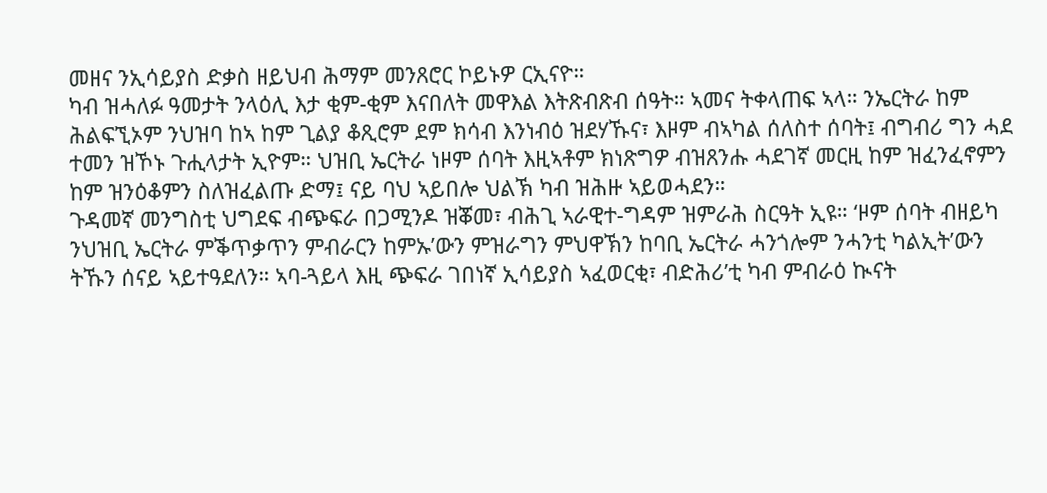መዘና ንኢሳይያስ ድቃስ ዘይህብ ሕማም መንጸሮር ኮይኑዎ ርኢናዮ።
ካብ ዝሓለፉ ዓመታት ንላዕሊ እታ ቂም-ቂም እናበለት መዋእል እትጽብጽብ ሰዓት። ኣመና ትቀላጠፍ ኣላ። ንኤርትራ ከም ሕልፍኚኦም ንህዝባ ከኣ ከም ጊልያ ቆጺሮም ደም ክሳብ እንነብዕ ዝደሃኹና፣ እዞም ብኣካል ሰለስተ ሰባት፤ ብግብሪ ግን ሓደ ተመን ዝኾኑ ጉሒላታት ኢዮም። ህዝቢ ኤርትራ ነዞም ሰባት እዚኣቶም ክነጽግዎ ብዝጸንሑ ሓደገኛ መርዚ ከም ዝፈንፈኖምን ከም ዝንዕቆምን ስለዝፈልጡ ድማ፤ ናይ ባህ ኣይበሎ ህልኽ ካብ ዝሕዙ ኣይወሓደን።
ጉዳመኛ መንግስቲ ህግደፍ ብጭፍራ በጋሚንዶ ዝቖመ፣ ብሕጊ ኣራዊተ-ግዳም ዝምራሕ ስርዓት ኢዩ። ‘ዞም ሰባት ብዘይካ ንህዝቢ ኤርትራ ምቕጥቃጥን ምብራርን ከምኡ’ውን ምዝራግን ምህዋኽን ከባቢ ኤርትራ ሓንጎሎም ንሓንቲ ካልኢት’ውን ትኹን ሰናይ ኣይተዓደለን። ኣባ-ጓይላ እዚ ጭፍራ ገበነኛ ኢሳይያስ ኣፈወርቂ፣ ብድሕሪ’ቲ ካብ ምብራዕ ኲናት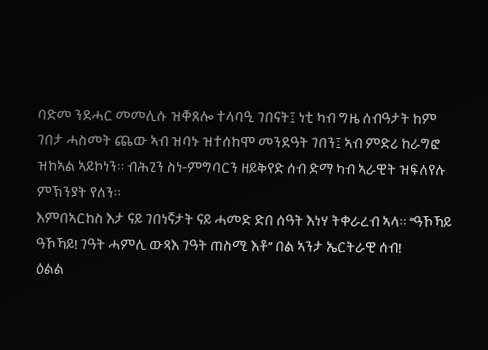ባድመ ንደሓር መመሊሱ ዝቐጸሎ ተላባዒ ገበናት፤ ነቲ ካብ ግዜ ሰብዓታት ከም ገበታ ሓስመት ጨው ኣብ ዝባኑ ዝተሰከሞ መንደዓት ገበን፤ ኣብ ምድሪ ከራግፎ ዝከኣል ኣይኮነን። ብሕጊን ስነ-ምግባርን ዘይቅየድ ሰብ ድማ ካብ ኣራዊት ዝፍለየሉ ምኽንያት የለን።
እምበኣርከስ እታ ናይ ገበነኛታት ናይ ሓመድ ድበ ሰዓት እነሃ ትቀራረብ ኣላ። ‘‘ዓኾኻይ ዓኾኻይ! ገዓት ሓምሊ ውጻእ ገዓት ጠስሚ እቶ’’ በል ኣንታ ኤርትራዊ ሰብ!
ዕልል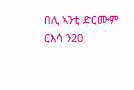በሊ ኣንቲ ድርሙም ርእሳ ን20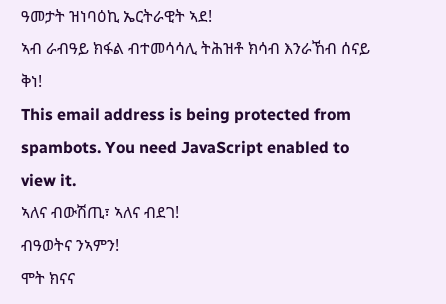ዓመታት ዝነባዕኪ ኤርትራዊት ኣደ!
ኣብ ራብዓይ ክፋል ብተመሳሳሊ ትሕዝቶ ክሳብ እንራኸብ ሰናይ ቅነ!
This email address is being protected from spambots. You need JavaScript enabled to view it.
ኣለና ብውሽጢ፣ ኣለና ብደገ!
ብዓወትና ንኣምን!
ሞት ክናና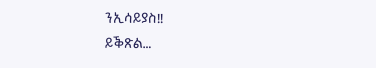ንኢሳይያስ!!
ይቕጽል…